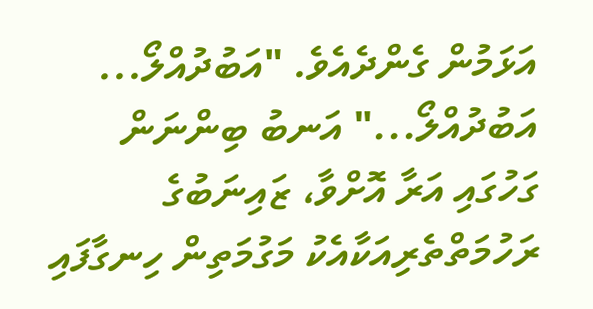އަޅަމުން ގެންދެއެވެ. "އަބުދުއްލޯ... އަބުދުއްލޯ..." އަނބު ބިންނަން ގަހުގައި އަރާ އޮށްވާ، ޒައިނަބުގެ ރަހުމަތްތެރިއަކާއެކު މަގުމަތިން ހިނގާފައި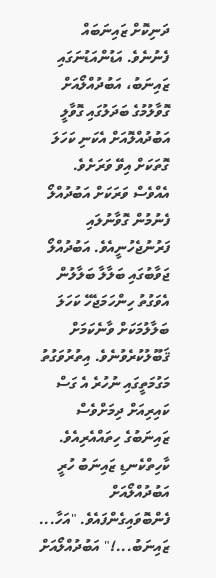ދަނިކޮށް ޒައިނަބައް ފެނުނެވެ. އަޑުންއަޑުނަގައި ޒައިނަބު، އަބުދުއްލޯއަށް ގޮވާލުމުގެ ބަދަލުގައި ގޮވާލީ އަބުދުއްލޮއަށް އެކަނި ކަހަލަ ގޮތަކަށް އިވޭ ވަރަށެވެ. އެއްވެސް ވަރަކަށް އަބުދުއްލޯ ފެނުމުން ގޮވާނުލައި ފަރުނުޖެހުނީއެވެ. އަބުދުއްލޯ ޖަވާބުގައި ބަލާލާ ބަލާލުން އެވަގުތު ހިންހަމަޖެހޭ ކަހަލަ ބަލާލުމަކަށް ވާނެކަމަށް ޤަބޫލުކުރެވުނެވެ. އިތުރުވަގުތު މަގުމަތީގައި ނުހުރެ އެ ގަސް ކައިރިއަށް ދިމަށްވެސް ޒައިނަބުގެ ހިތައްއެރިއެވެ. ކާހިތްކެނޑި ޒައިނަބު ހުރީ އަބުދުއްލޯއަށް ފެންބޮވައިގެންފައެވެ. "އަހާ... ޒައިނަބު...!" އަބުދުއްލޯއަށް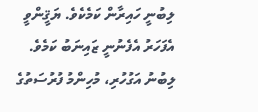ލިބުނީ ހައިރާން ކަމެކެވެ. ޔަޤީންވީ އެފަހަރު އެފެނުނީ ޒައިނަބު ކަމެވެ. ލިބުނު އަގުހުރި، މުހިންމު ފުރުސަތުގެ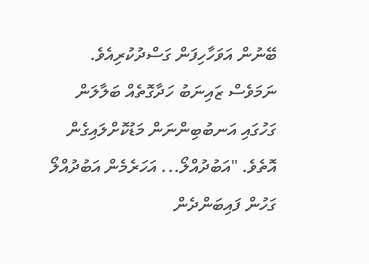ބޭނުން އަވަހާހިފަން ގަސްދުކުރިއެވެ. ނަމަވެސް ޒައިނަބު ހަދާގޮތެއް ބަލާލަން ގަހުގައި އަނބުބިންނަން މަޑުކޮށްލައިގެން އޮތެވެ. "އަބުދުއްލޯ... އަހަރެމެން އަބުދުއްލޯ ގަހުން ފައިބަންދެން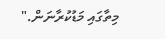މިތާގައި މަޑުކުރާނަން."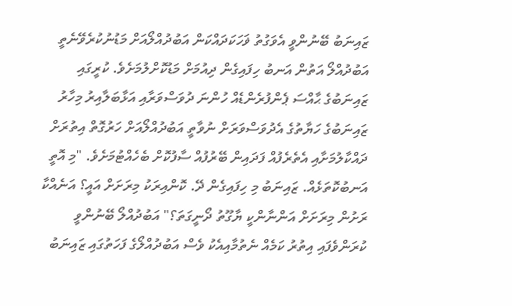ޒައިނަބު ބޭނުންވީ އެވަގުތު ޥަހަކަދައްކަން އަބުދުއްލޯއަށް މަޑުނުކުރެވޭނެތީ އަބުދުއްލޯ އަތުން އަނބު ހިފައިގެން ދިއުމަށް މަޑުކޮށްލުމަށެވެ. ކުރީގައި ޒައިނަބުގެ ޙާއްސަ ޕެންފުރެންޑެއް ހުންނަ ދުވަސްވަރާއި އަޅާބަލާއިރު މިހާރު ޒައިނަބުގެ ހަޔާތުގެ އެދުވަސްވަރަށް ނުވާތީ އަބުދުއްލޯއަށް ހަރުގޮތް އިތުރަށް ދައްކާލުމަށާއި އެތެރެފުއް ފަދައިން ބޭރުފުއް ސާފުކޮށް ބެހެއްޓުމަށެވެ. "މި އޮތީ އަނބުކޮތަޅެއް. ޒައިނަބު މި ހިފައިގެން ދޭ. ކޮންއިރަކު މިރަށަށް އައީ؟ އަނެއްކާ ރަށުން މިރަށަށް އަންނާންކީ ޔާގޫތު ދޯނީގަތަ؟" އަބުދުއްލޯ ބޭނުންވީ ކުރަންވެފައި އިތުރު ކަމެއް ނެތުމާއިއެކު ވެސް އަބުދުއްލޯގެ ފަހަތުގައި ޒައިނަބު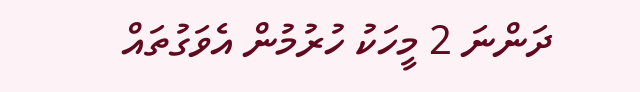ދަންނަ 2 މީހަކު ހުރުމުން އެވަގުތައް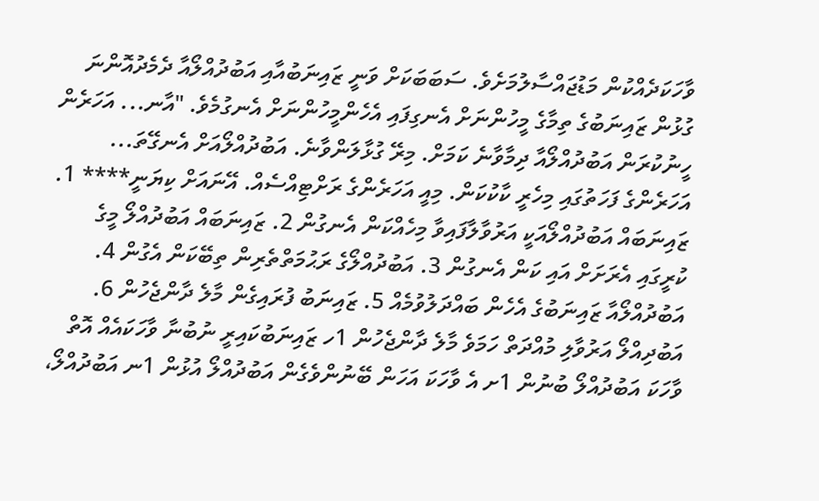ވާހަކަދެއްކުން މަޑުޖައްސާލުމަށެވެ. ސަބަބަކަށް ވަނީ ޒައިނަބުއާއި އަބުދުއްލޯއާ ދެމެދުއޮންނަ ގުޅުން ޒައިނަބުގެ ތިމާގެ މީހުންނަށް އެނގިފައި އެހެންމީހުންނަށް އެނގުމެވެ. "އާނ... އަހަރެން ހީނުކުރަން އަބުދުއްލޯއާ ދިމާވާނެ ކަމަށް. މިރޭ ގުޅާލަންވާނެ. އަބުދުއްލޯއަށް އެނގޭތަ... އަހަރެންގެ ފަހަތުގައި މިހެރީ ކާކުކަން. މިއީ އަހަރެންގެ ރަށްޓިއްސެއް. އޭނައަށް ކިޔަނީ**** 1. ޒައިނަބައް އަބުދުއްލޯއަކީ އަރުވާލާފައިވާ މިހެއްކަން އެނގުން 2. ޒައިނަބައް އަބުދުއްލޯ މީގެ ކުރީގައި އެރަށަށް އައި ކަން އެނގުން 3. އަބުދުއްލޯގެ ރަޙުމަތްތެރިން ތިބޭކަން އެގުން 4. އަބުދުއްލޯއާ ޒައިނަބުގެ އެހެން ބައްދަލުވުމެއް 5. ޒައިނަބު ފުރައިގެން މާލެ ދާންޖެހުން 6. އަބުދިއްލޯ އަރުވާލި މުއްދަތް ހަމަވެ މާލެ ދާންޖެހުން 1ހ ޒައިނަބުކައިރީ ނުބުނާ ވާހަކައެއް އޮތް ވާހަކަ އަބުދުއްލޯ ބުނުން 1ށ އެ ވާހަކަ އަހަން ބޭނުންވެގެން އަބުދުއްލޯ އުޅުން 1ނ އަބުދުއްލޯ،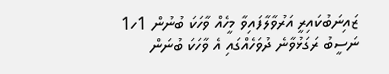ޒައިނަބުކައިރީ އަރުވާލާފައިވާ މީހެއް ވާހަކަ ބުނުން 1ހ1 ނަސީބު ރަގަޅުވާނެ ދުވަހެއްގައި އެ ވާހަކަ ބުނަން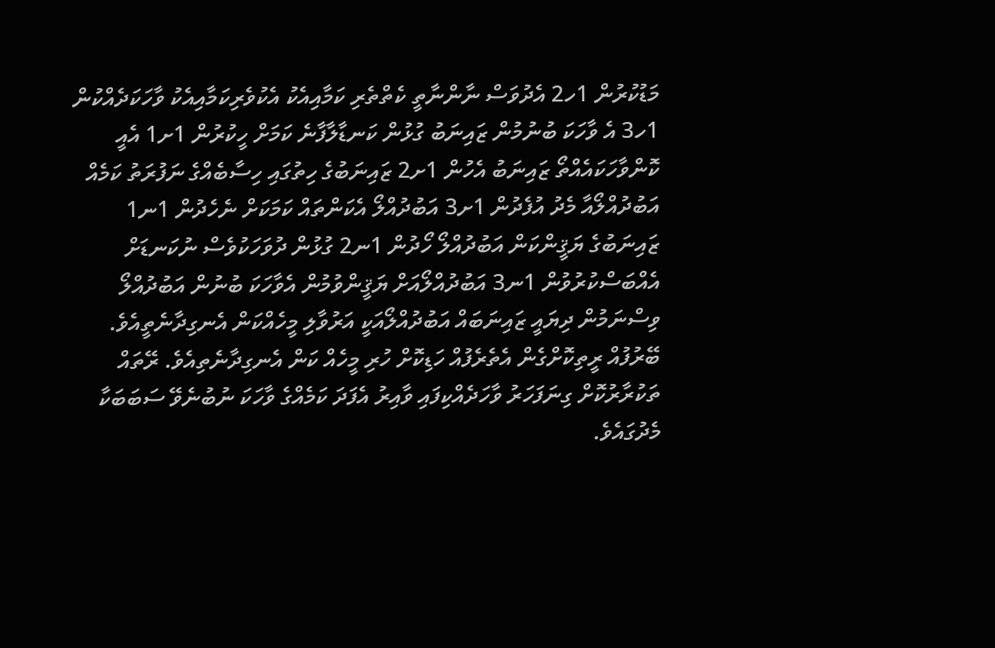މަޑުކުރުން 1ހ2 އެދުވަސް ނާންނާތީ ކެތްތެރި ކަމާއިއެކު އެކުވެރިކަމާއިއެކު ވާހަކަދެއްކުން 1ހ3 އެ ވާހަކަ ބުނުމުން ޒައިނަބު ގުޅުން ކަނޑާލާފާނެ ކަމަށް ހީކުރުން 1ށ1 އެއީ ކޮންވާހަކައެއްތޯ ޒައިނަބު އެހުން 1ށ2 ޒައިނަބުގެ ހިތުގައި ހިސާބެއްގެ ނަފުރަތު ކަމެއް އަބުދުއްލޯއާ މެދު އުފެދުން 1ށ3 އަބުދުއްލޯ އެކަންތައް ކަމަކަށް ނެހެދުން 1ނ1 ޒައިނަބުގެ ޔަޤީންކަން އަބުދުއްލޯ ހޯދުން 1ނ2 ގުޅުން ދުވަހަކުވެސް ނުކަނޑަށް އެއްބަސްކުރުވުން 1ނ3 އަބުދުއްލޯއަށް ޔަޤީންވުމުން އެވާހަކަ ބުނުން އަބުދުއްލޯ ވިސްނަމުން ދިޔައީ ޒައިނަބައް އަބުދުއްލޯއަކީ އަރުވާލި މީހެއްކަން އެނގިދާނެތީއެވެ. ބޭރުފުއް ރީތިކޮށްގެން އެތެރެފުއް ހަޑިކޮށް ހުރި މީހެއް ކަން އެނގިދާނެތިއެވެ. ރޭތައް ތަކުރާރުކޮށް ގިނަފަހަރު ވާހަދެއްކިފައި ވާއިރު އެފަދަ ކަމެއްގެ ވާހަކަ ނުބުނެވޭ ސަބަބަކާ މެދުގައެވެ.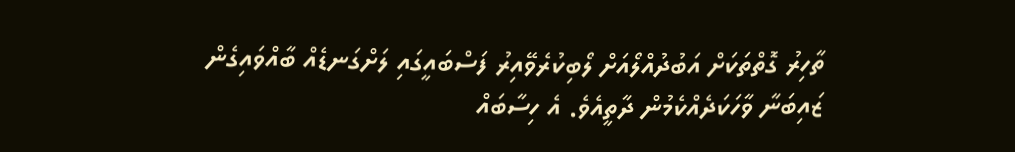ތާހިރު ގޮތްތަކަށް އަބުދުއްލޯއަށް ލޯބިކުރެވޭއިރު ފަސްބައީގައި ލަށްގަނޑެއް ބާއްވައިގެން ޒައިބަނާ ވާހަކަދެއްކެމުން ދާތީއެވެ. އެ ހިސާބައް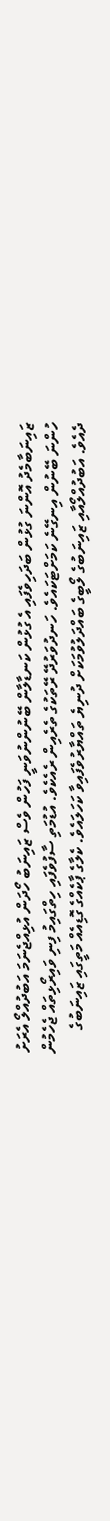ޒައިނަބާމެދު އޮންނަ ގުޅުން ބަދަހިވެފައި އެ ގުޅުން ކަނޑާލާން ބޭނުންނުވަނީ ފަހުން ވެސް ޒައިނަބު ހޯދަން އުޅިއްޖެނަމަ އަބުދުއްލޯ އެރަށު ހުންނަ ބޭނުން އިނގޭނެ ކަމަށްޓަކައެވެ. ހަނދުވަރުދޭ ރޭތަކުގެ ތެރެއިން ރެއެކެވެ. އުޑުމަތި ސާފުވެފައި ހިތްގައިމު ފިނި ވައިރޯޅިތައް ޖެހެމުން ދެއެވެ. އަބުދުއްލޯއާއި ޒައިނަބުގެ ލޯބީގެ ބައްދަލުވުމަކަށް ދުނިޔެ ތައްޔާރުވެފައިވާ ކަހަލައެވެ. ކެލާގެ ޕާކެއްގެ ގޮޑިއެއް މަތީގައި ޒައިނަބުގެ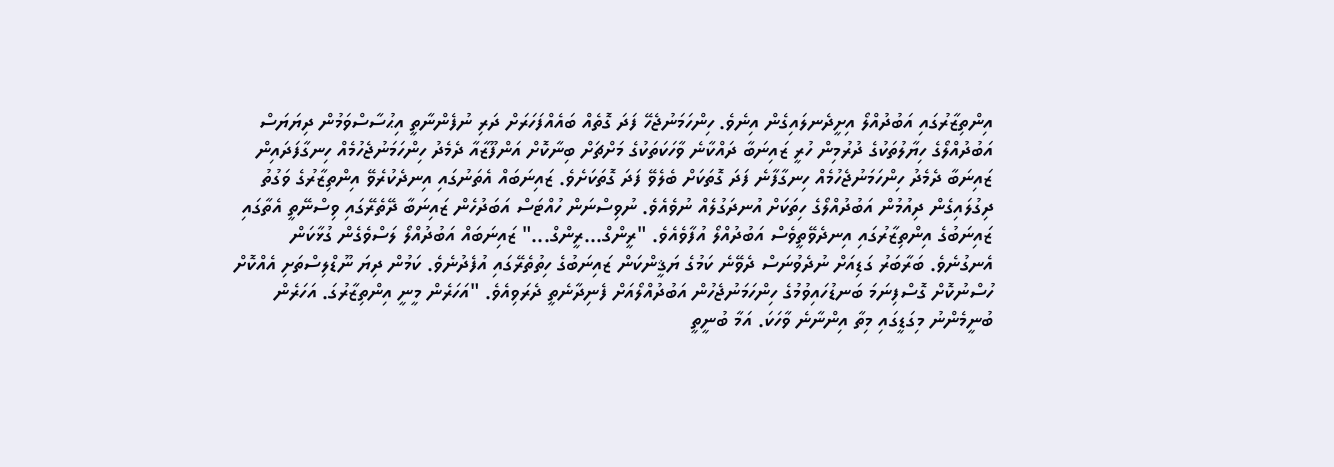އިންތިޒާރުގައި އަބުދުއްލޯ އިށީދެނލައިގެން އިނެވެ. ހިންހަމަނުޖެހޭ ފަދަ ގޮތެއް ބައެއްފަހަރަށް ދަރި ނުފެންނާތީ އިޙުސާސްވަމުން ދިޔަޔަސް އަބުދުއްލޯގެ ހިޔާލުތަކުގެ ދުރުމިން ހުރީ ޒައިނަބާ ދައްކާނެ ވާހަކަތަކުގެ މަށްޗަށް ބިނާކޮށް އަންފޫޒާއާ ދެމެދު ހިންހަމަނުޖެހުމެއް ހިނގާފަދައިން ޒައިނަބާ ދެމެދު ހިންހަމަނުޖެހުމެއް ހިނގާފާނެ ފަދަ ގޮތަކަށް ބެލެވޭ ފަދަ ގޮތަކަށެވެ. ޒައިނަބައް އެތަނުގައި އިނދެކުރެވޭ އިންތިޒާރުގެ ވަގުތު ދިގުލައިގެން ދިއުމުން އަބުދުއްލޯގެ ހިތަކަށް އުނދަގުލެއް ނުވެއެވެ. ނުވިސްނަން ހުއްޓަސް އަބަދުހެން ޒައިނަބާ ދޭތެރޭގައި ވިސްނޭތީ އެތާގައި ޒައިނަބުގެ އިންތިޒާރުގައި އިނދެވޭތީވެސް އަބުދުއްލޯ އުފާވެއެވެ. "ރީންގް...ރީންގް..." ޒައިނަބައް އަބުދުއްލޯ ލަސްވެގެން ގުޅާކަން އެނގުނެވެ. ބަރާބަރު ގަޑިއަށް ނުދެވުނަސް ދެވޭނެ ކަމުގެ ޔަޤީންކަން ޒައިނަބުގެ ހިތުތެރޭގައި އުފެދުނެވެ. ކަމުން ދިޔަ ނޫޑްލިސްތަށި އެއްކޮށް ހުސްނުކޮށް ގޮސްފިނަމަ ބަނޑުހައިވުމުގެ ހިންހަމަނުޖެހުން އަބުދުއްލޯއަށް ފެނިދާނެތީ ދެރަވިއެވެ. "އަހަރެން މީނީ އިންތިޒާރުގަ. އަހަރެން ބުނީމެންނު މިގަޑީގައި މިތާ އިންނާނެ ވާހަކަ. އަމާ ބުނީތީ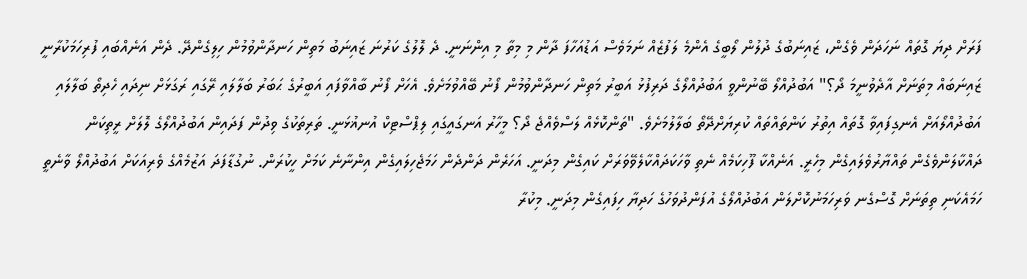ފަރަށް ދިޔަ ގޮތައް ނަހަދަން ވެގެން، ޒައިނަބުގެ ދުލުން ލޯބީގެ އެންމެ ލަފުޒެއް ނަމަވެސް އަޑުއަހާފަ ދާން މި މިތާ މި އިންނަނީ. ދެ ލޮލުގެ ކަރުނަ ޒައިނަބު މަތިން ހަނދާންވުމުން ހިލިގެންދޭ. ދެން އަނެއްބައި ފުރިހަމަކުރާނީ ޒައިނަބައް މިތަނަށް އާދެވުނީމަ ދޯ؟" އަބުދުއްލޯ ބޭނުންވީ އަބުދުއްލޯގެ ދަރިފުޅު އަބީރު މަތިން ހަނދާންވުމުން ފޯނު ބޭއްވުމަށެވެ. އެހަށް ފޯނު ބާއްވާފައި އަބީރުގެ ޙަބަރު ބަލާލައި ރޭގައި ރަގަޅަށް ނިދައި ހެދިތޯ ބަލާލައި އަބުދުއްލޯއަށް އެނގިފައިވާ ގޮތައް އިތުރު ކަންތައްތައް ކުރިޔަށްދޭތޯ ބަލާލުމަށެވެ. "ތަންކޮޅެއް ލަސްވެއްޖެ ދޯ؟ މީހާރު އަނގައީގައި ލިޕްސްޓިކް އުނޣުޅަނީ. ތަރިތަކުގެ ވިދުން ފަދައިން އަބުދުއްލޯގެ ލޮލަށް ރީތިކަން ދައްކާލަންވެގެން ތައްޔާރުވެލައިގެން މިހެރީ. އަނެއްކާ ފޫހިކަމެއް ނެތި ވާހަކަދައްކާލެވޭވަރަށް ކައިގެން މިދަނީ. އަހަރެން ދަންދެން ހަމަޖެހިލައިގެން އިންނާނެ ކަމަށް ހީކުރަން. ނުގުޑާފަދަ އަޒުމެއްގެ ވެރިއަކަށް އަބުދުއްލޯ ވާނެތީ ހަމައެކަނި ތިތަނަށް ގޮސްގެނ ވަރިހަމަނުކޮށްލަން އަބުދުއްލޯގެ އުފަންދުވަހުގެ ހަދިޔާ ހިފައިގެން މިދަނީ. މިކުރާ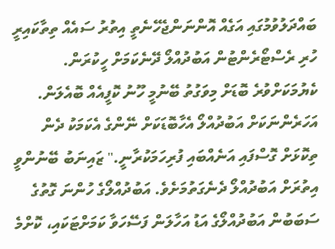ބައްދަލުވުމުގައި އަގެއް އޮންނަންޖެހޭނެތީ އިތުރު ސައެއް ތިތާކައިރީ ހުރި ރެސްޓޯރެންޓުން އަބުދުއްލޯ ދޭނެކަމަށް ހީކުރަން. ކެޔުމަކަށްވުރެ ބޮޑަށް މިވަގުތު ބޭނުމީ ހޫނު ކޮފީއެއް ބޮއެލަން. އަހަރެންނަކަށް އަބުދުއްލޯ އެހާބޮޑަކަށް ނޭންގެ އެކަމަކު ދެން ތިކޮޅަށް ގޮސްފައި އަނެއްބައި ފުރިހަމަކުރާނީ." ޒައިނަބު ބޭނުންވީ އިތުރަށް އަބުދުއްލޯ ދެނެގަތުމަށެވެ. އަބުދުއްލޯގެ ހުންނަ ގޮތުގެ ސަބަބުން އަބުދުއްލޯގެ އަޑު އަހާލަން ފަސޭހަވާ ކަމަށްޓަކައި، ކޮށްމެ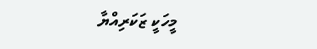މީހަކީ ޒަކަރިއްޔާ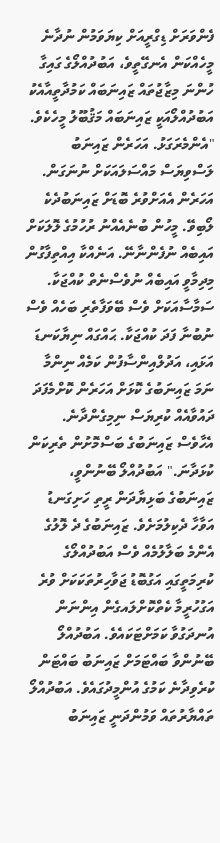ފެންވަރަށް ޑިގްރީއަށް ކިޔަވަމުން ނުދާނެ މީހެއްކަން އެނގޭތީވެ، އަބުދުއްލޯގެ ގައިގާ ހުންނަ މިޒާޖުތައް ޒައިނަބައް ކަމުދާތީއާއެކު އަބުދުއްލޯއަކީ ޒައިނަބައް މަޤުބޫލު މީހެކެވެ. "އެންމެރަގަޅު. އަހަރެން ޒައިނަބު ލަސްވިޔަސް މައްސަލައަކަށް ނުނަގަން. އަހަރެން އެއަށްވުރެ ބޮޑަށް ޒައިނަބުދެކެ ލޯބިވޭ. މީހުން ބުނެއެއްނު ރުހުމުގެ ލޮލަކަށް އައިބެއް ނުފެންނާނޭ. އަނެއްކާ އިއްތިފާގުން މިދިމާވީ އައިބެއް ނުވެސްނެތް ކުއްޖަކާ. ސަމާސާއަކަށް ވެސް ބޭވަފާތެރި ބަހެއް ވެސް ނުބުނާ ފަދަ ކުއްޖަކާ. ޙައްގައް ނިޔާކަނޑަ އަޅައި، އަދުލްއިންސާފުން ކަމެއް ނިންމާ ނަމަ ޒައިނަބުގެ ކޮޅަށް އަހަރެން ކޮށްމެފަދަ ދައުވާއެއް ކުރިޔަސް ނިމިގެންދާނެ. އެހާވެސް ޒައިނަބުގެ ބަސްމޮށުން ތެރިކަން ކުޅަދާނަ." އަބުދުއްލޯ ބޭނުންވީ، ޒައިނަބުގެ ބަޅިޔާދަން ރީތި ހަށިގަނޑު އަވާހާ ދެކިލުމަށެވެ. ޒައިނަބުގެ ދެ ލޮލުގެ އެންމެ ބަލާލުމެއް ވެސް އަބުދުއްލޯގެ ކުރިމަތީގައި އަގުބޮޑު ޖަވާހިރުތަކަކަށް ވުރެ އަގުހުރީމާ ކެތްކޮށްލައގެން އިންނަން އުނދަގުވާ ކަމަށްޓަކައެވެ. އަބުދުއްލޯ ބޭނުންވާ ބައްޓަމަށް ޒައިނަބު ބައްޓަން ކުރެވިދާނެ ކަމުގެ އުންމީދުގައެވެ. އަބުދުއްލޯ ތައްޔާރުތައް ވަމުންދަނީ ޒައިނަބު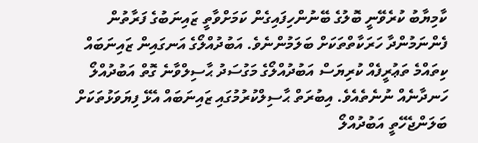ކާމިޔާބު ކުރެވޭނީ ބޮލުގެ ބޭނުންހިފައިގެން ކަމަށްވާތީ ޒައިނަބުގެ ފަރާތުން ފެންނަމުންދާ ހަރަކާތްތަކަށް ބަލަމުންނެވެ. އަބުދުއްލޯގެ އަނގައިން ޒައިނަބައް ކިތައްމެ ތަޢުރީފެއް ކުރިޔަސް އަބުދުއްލޯގެ މަގުސަދު ޙާސިލްވާނެ ގޮތް އަބުދުއްލޯ ހަނދާނެއް ނުނެތެއެވެ. އިބުރަތް ޙާސިލްކުރުމުގައި ޒައިނަބައް އެޅޭ ފިޔަވަޅުތަކަށް ބަލަންޖެހޭތީ އަބުދުއްލޯ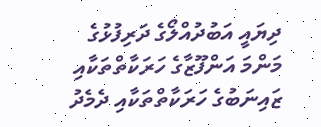ދިޔައީ އަބުދުއްލޯގެ ދަރިފުޅުގެ މަންމަ އަންފޫޒާގެ ހަރަކާތްތަކާއި ޒައިނަބުގެ ހަރަކާތްތަކާއި ދެމެދު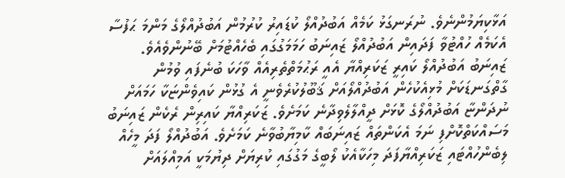އަޅާކިޔަމުންނެވެ. ނުރަނގަޅު ކަމެއް އަބުދުއްލޯ ކުޑައިރު ކުރުމުން އަބުދުއްލޯގެ މަންމަ ޙަފުސާ އެކަމެއް ހުއްޓުވާ ފަދައިން އަބުދުއްލޯ ޒައިނަބު ހަމަމަގުގައި ބެހެއްޓުމަށް ބޭނުންވެއެވެ. ޒައިނަބު އަބުދުއްލޯ ކައިރީ ޒަކަރިއްޔާ އެއީ ރަޙުމަތްތެރިއެއް ވާހަކަ ބުނެފައި ވުމުން ގާތްގަނޑަކަށް މުޅިއެކުހެން އަބުދުއްލޯއަށް ޤަބޫލުކުރެވެނީ އެ ގުޅުން ކައިވެންޏަކާ ހަމައަށް ނުދަންޏާ އަބުދުއްލޯގެ ކޮޅަށް ދީއްލާލެވިދާނެ ކަމަށެވެ. ޒަކަރިއްޔާ ކައިރިން ރެކެން ޒައިނަބު މަސައްކަތްކޮށްފި ނަމަ އެކަންތައް ޒައިނަބައް ކާމިޔާބުވާނެ ކަމަށެވެ. އަބުދުއްލޯ ފަދަ މީހެއް ލިބެންހުއްޓައި ޒަކަރިއްޔާފަދަ މިހަކާއެކު ލޯބީގެ މަގުގައި ކުރިޔަށް ދިޔުމަކީ އަމިއްލައަށް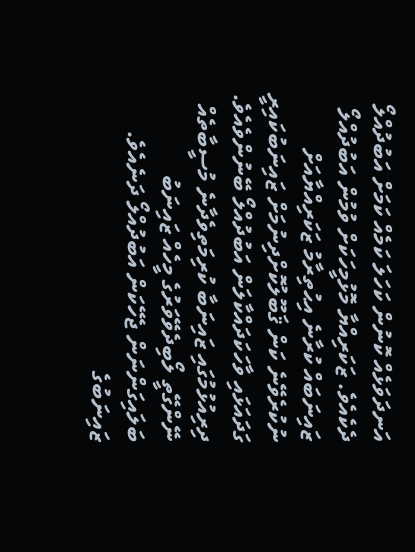އަނދަވަޅެއް ކޮނުން ކަހަލަ ކަމެއް ކަމަށް އަބުދުއްލޯ ދެކެއެވެ. ޒަކަރިއްޔާ މޮޅުމީހަކަށް ވުމުން އަބުދުއްލޯ ޒައިނަބައް ކުރާނެ އިޙުތިރާމު ޒަކަރިއްޔާއަށް ނުކުރެވޭނެ ކަން ޤަބޫލުކޮށްދިނުމަށް ޒައިނަބުކައިރީ ގަދައަޅައި ވާހަކަދައްކާލަން އަބުދުއްލޯ ބޭނުންވެއެވެ. ދިރިއުޅުމުގައި ޒައިނަބާ ކުރިމަތިވެދާނެ މުސީބާތެއް ނޭންގޭތީ ލޯބިދެވޭވަރުގެ މީހެއް ޒައިނަބު ބަލައިގަންނަން ޖެހޭކަން އަބުދުއްލޯ ދަނެއެވެ. ޒައިނަބުގެ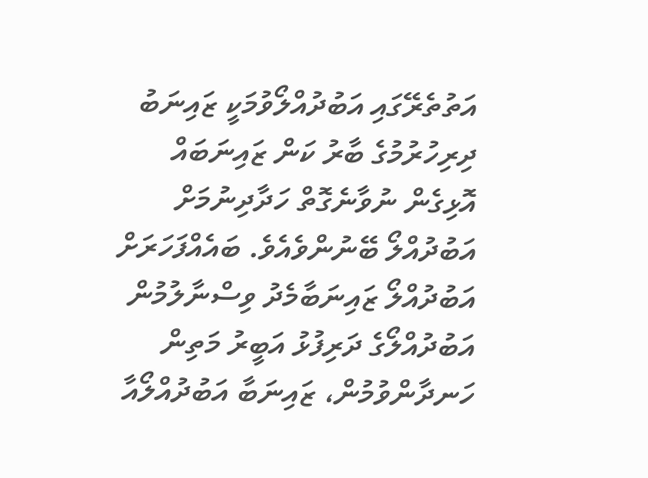އަތުތެރޭގައި އަބުދުއްލޯވުމަކީ ޒައިނަބު ދިރިހުރުމުގެ ބާރު ކަން ޒައިނަބައް އޮޅިގެން ނުވާނެގޮތް ހަދާދިނުމަށް އަބުދުއްލޯ ބޭނުންވެއެވެ. ބައެއްފަހަރަށް އަބުދުއްލޯ ޒައިނަބާމެދު ވިސްނާލުމުން އަބުދުއްލޯގެ ދަރިފުޅު އަބީރު މަތިން ހަނދާންވުމުން، ޒައިނަބާ އަބުދުއްލޯއާ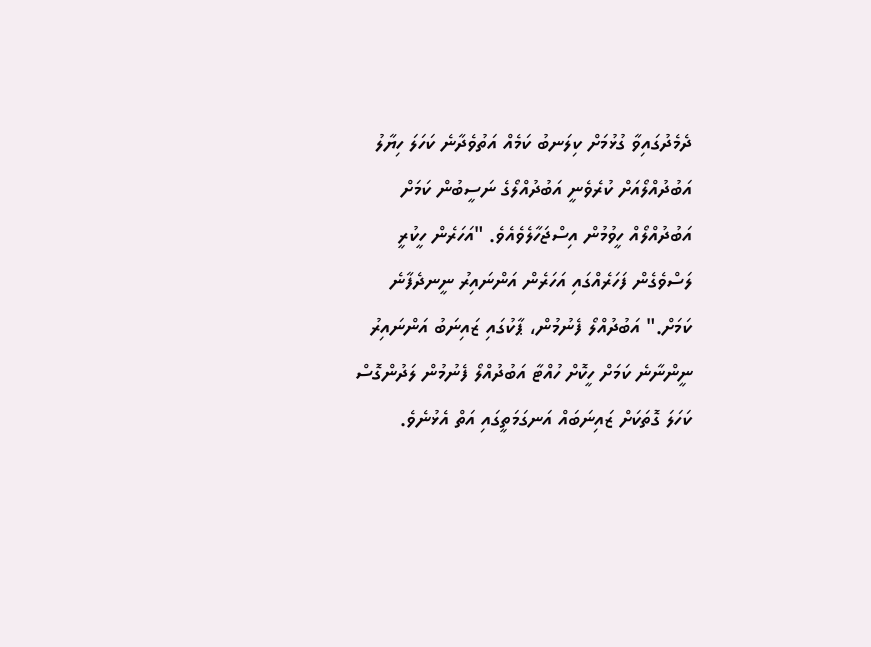ދެމެދުގައިވާ ގުޅުމަށް ކިލަނބު ކަމެއް އަތުވެދާނެ ކަހަލަ ހިޔާލު އަބުދުއްލޯއަށް ކުރެވެނީ އަބުދުއްލޯގެ ނަސީބުން ކަމަށް އަބުދުއްލޯއް ހީވުމުން އިސްޖަހާލެވެއެވެ. "އަހަރެން ހީކުރީ ލަސްވެގެން ފަހަރެއްގައި އަހަރެން އަންނައިރު ނީނދެފާނެ ކަމަށް." އަބުދުއްލޯ ފެނުމުން، ޕާކުގައި ޒައިނަބު އަންނައިރު ނީންނާނެ ކަމަށް ހީކޮށް ހުއްޓާ އަބުދުއްލޯ ފެނުމުން ލަދުންގޮސް ކަހަލަ ގޮތަކަށް ޒައިނަބައް އަނގަމަތީގައި އަތް އެޅުނެވެ.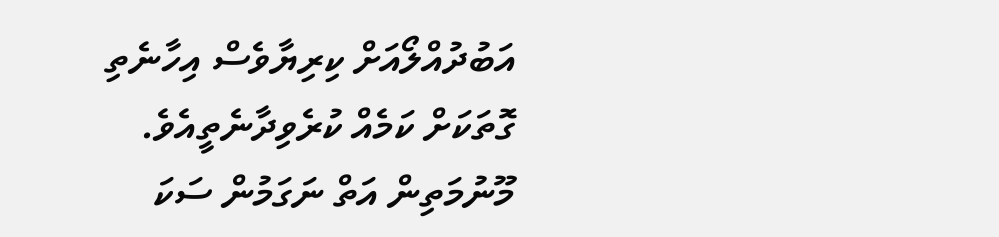އަބުދުއްލޯއަށް ކިރިޔާވެސް އިހާނެތި ގޮތަކަށް ކަމެއް ކުރެވިދާނެތީއެވެ. މޫނުމަތިން އަތް ނަގަމުން ސަކަ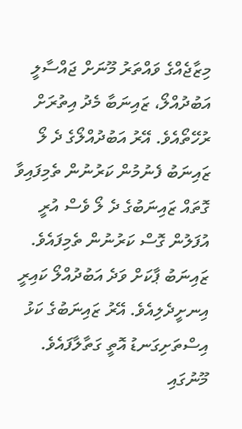މިޒާޖެއްގެ ވައްތަރު މޫނަށް ޖައްސާލީ އަބުދުއްލޯ، ޒައިނަބާ މެދު އިތުރަށް ރުހޭތޯއެވެ. އޭރު އަބުދުއްލޯގެ ދެ ލޯ ޒައިނަބު ފެނުމުން ކަރުނުން ތެމިފައިވާ ގޮތައް ޒައިނަބުގެ ދެ ލޯ ވެސް އުރީ އުފަލުން ގޮސް ކަރުނުން ތެމިފައެވެ. ޒައިނަބު ޕާކަށް ވަދެ އަބުދުއްލޯ ކައިރީ އިނށީދެލިއެވެ. އޭރު ޒައިނަބުގެ ކަޅު އިސްތަށިގަނޑު އޮތީ ގަތާލާފައެވެ. މޫނުގައި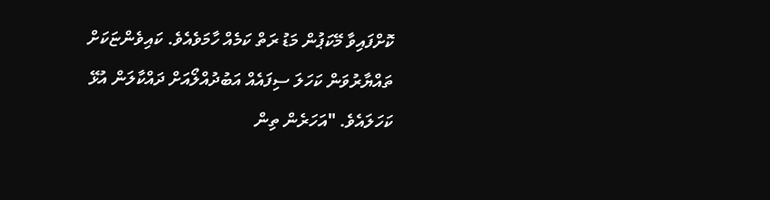ކޮށްފައިވާ މޭކަޕުން މަޑު ރަތް ކަމެއް ހާމަވެއެވެ. ކައިވެންޏަކަށް ތައްޔާރުވަން ކަހަލަ ސިފައެއް އަބުދުއްލޯއަށް ދައްކާލަން އުޅޭ ކަހަލައެވެ. "އަހަރެން ތިން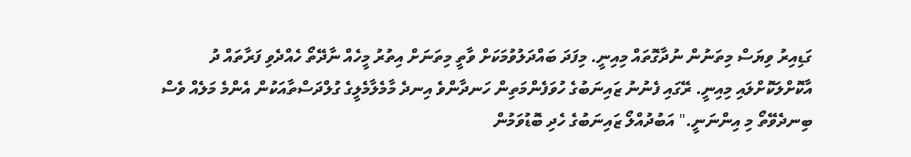ގަޑިއިރު ވިޔަސް މިތަނުން ނުދާގޮތައް މިއިނީ. މިފަދަ ބައްދަލުވުމަކަށް ވާތީ މިތަނަށް އިތުރު މީހެއް ނާދޭތޯ ހެއްދެވި ފަރާތައް ދު އާކޮށްލަކޮށްލައި މިއިނީ. ރޭގައި ފެނުނު ޒައިނަބުގެ ހުވަފެންމަތިން ހަނދާންވެ އިނދެ މާމެލާމެލީގެ ގުލްދަސްތާއަކުން އެންމެ މަލެއް ވެސް ބިނދެވޭތޯ މި އިންނަނީ." އަބުދުއްލޯ ޒައިނަބުގެ ހެދި ބޮޑުވަމުން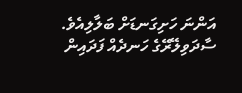އަންނަ ހަށިގަނޑަށް ބަލާލިއެވެ. ސާދަވިލޭރޭގެ ހަނދެއް ފަދައިން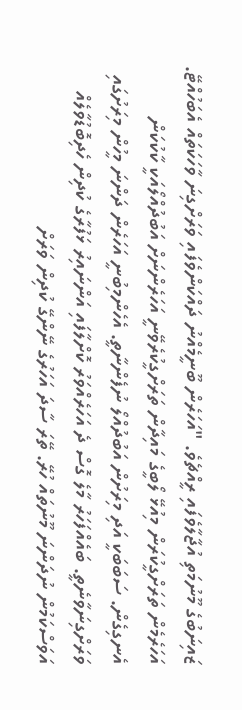ޒައިނަބުގެ މޫނުމަތި އުޖާލާވެފައި ރީއްޗެވެ. "އަހަރެން ބޫނީމެއްނު ދައްކަންވެފައި ވަރަށްގިނަ ވާހަކަތައް އެބަހުއްޓޭ. އަހަރެމެން ތަރަށްގީކުރަން މިއުޅޭ ލޯބީގެ މައިދާން ތަރަށްގީކުރެވޭނީ އަހަރެންނަށް އަބުދުއްލޯއަކީ ކާކުކަން އެނގިގެން. ސަބަބަކީ އަދި މިރަށުން އަބުދުއްލޯ ނުފެންނާތީ. އެހެންމިބުނީ އަހަރެން ދަންނަ މީހުން މިރަށުގައި ވަރަށްގިނަވާނެތީ. ބައެއްފަހަރު މާލެ ގޮސް ދެ އަހަރެއްވަރު ކޮށްލާފައި އަންނައިރު ޅަފުރާގެ ކުދިން ހެދިބޮޑުވާލެއް އަވަސްކަމުން ނުދަންނަ މޫނުތައް ހުރޭ. ތޭރަ ސާދަ އަހަރުގެ ނޭންގޭ ކުދިން ވަރަށް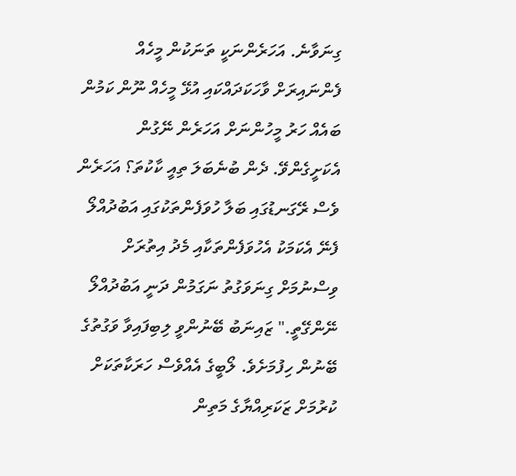ގިނަވާނެ. އަހަރެންނަކީ ތަނަކުން މީހެއް ފެންނައިރަށް ވާހަކަދައްކައި އުޅޭ މީހެއް ނޫން ކަމުން ބައެއް ހަރު މީހުންނަށް އަހަރެން ނޭގުން އެކަށީގެންވޭ. ދެން ބުނެބަލަ ތިއީ ކާކުތަ؟ އަހަރެން ވެސް ރޭގަނޑުގައި ބަލާ ހުވަފެންތަކުގައި އަބުދުއްލޯ ފެނޭ އެކަމަކު އެހުވަފެންތަކާއި މެދު އިތުރަށް ވިސްނުމަށް ގިނަވަގުތު ނަގަމުން ދަނީ އަބުދުއްލޯ ނޭންގޭތީ." ޒައިނަބު ބޭނުންވީ ލިބިފައިވާ ވަގުތުގެ ބޭނުން ހިފުމަށެވެ. ލޯބީގެ އެއްވެސް ހަރަކާތަކަށް ކުރުމަށް ޒަކަރިއްޔާގެ މަތިން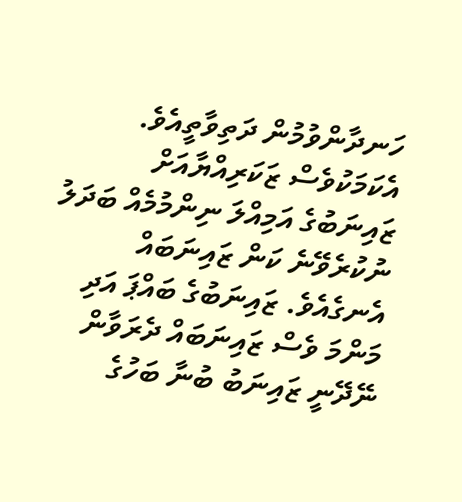ހަނދާންވުމުން ދަތިވާތީއެވެ. އެކަމަކުވެސް ޒަކަރިއްޔާއަށް ޒައިނަބުގެ އަމިއްލަ ނިންމުމެއް ބަދަލު ނުކުރެވޭނެ ކަން ޒައިނަބައް އެނގެއެވެ. ޒައިނަބުގެ ބައްޕަ އަދި މަންމަ ވެސް ޒައިނަބައް ދެރަވާން ނޭދޭނީ ޒައިނަބު ބުނާ ބަހުގެ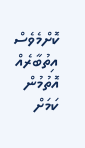ކޮށްމެވެސް އިތުބާރެއް އޮތުމުން ކަމަށް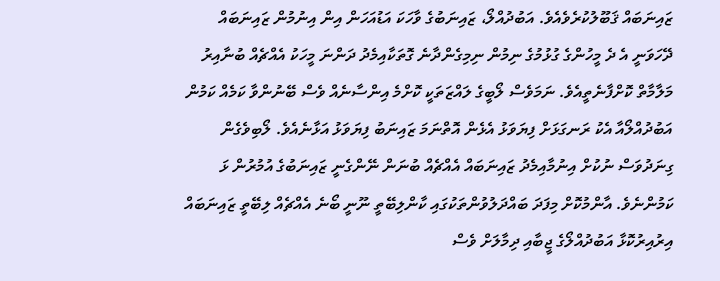ޒައިނަބައް ޤަބޫލުކުރެވެއެވެ. އަބުދުއްލޯ، ޒައިނަބުގެ ވާހަކަ އަޑުއަހަން އިން އިނުމުން ޒައިނަބައް ދޭހަވަނީ އެ ދެ މީހުންގެ ގުޅުމުގެ ނިމުން ނިމިގެންދާނެ ގޮތަކާއިމެދު ދަންނަ މީހަކު އެއްޗެއް ބުނާއިރު މަލާމާތް ކޮށްފާނެތީއެވެ. ނަމަވެސް ލޯބީގެ ލައްޒަތަކީ ކޮށްމެ އިންސާނެއް ވެސް ބޭނުންވާ ކަމެއް ކަމުން އަބުދުއްލޯއާ އެކު ރަނގަޅަށް ފިޔަވަޅު އެޅެން އޮތްނަމަ ޒައިނަބު ފިޔަވަޅު އަޅާނެއެވެ. ލޯބިވެގެން ގިނަދުވަސް ނުކުށް އިނުމާއިމެދު ޒައިނަބައް އެއްޗެއް ބުނަން ނޭންގެނީ ޒައިނަބުގެ އުމުރުން ޅަ ކަމުންނެވެ. އާންމުކޮށް މިފަދަ ބައްދަލުވުންތަކުގައި ކާންލިބޭތީ ނޫނީ ބޯނެ އެއްޗެއް ލިބޭތީ ޒައިނަބައް އިރުއިރުކޮޅާ އަބުދުއްލޯގެ ޖީބާއި ދިމާލަށް ވެސް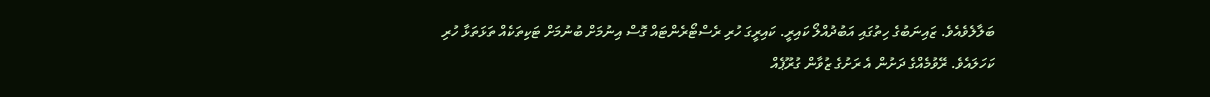ބަލާލެވެއެވެ. ޒައިނަބުގެ ހިތުގައި އަބުދުއްލޯ ކައިރީ. ކައިރީގަ ހުރި ރެސްޓޯރެންޓައް ގޮސް އިނުމަށް ބުނުމަށް ޓަކިތަކެއް ތަޅަތަޅާ ހުރި ކަހަލައެވެ. ރޭވުމެއްގެ ދަށުން އެ ރަށުގެ ޒުވާން ގުރޫޕެއް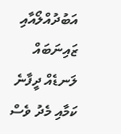އަބުދުއްލޯއާއި ޒައިނަބައް ލަނޑެއް ދީފާނެ ކަމާއި މެދު ވެސް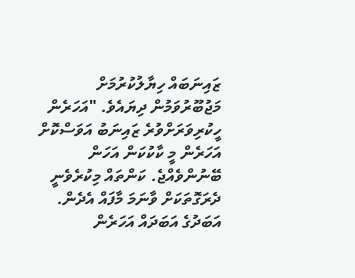ޒައިނަބައް ހިޔާލުކުރުމަށް މަޖުބޫރުވަމުން ދިޔައެވެ. "އަހަރެން ހީކުރިވަރަށްވުރެ ޒައިނަބު އަވަސްކޮށް އަހަރެން މީ ކާކުކަން އަހަން ބޭނުންވެއްޖެ. ކަންތައް މިކުރެވެނީ ދެރަގޮތަކަށް ވާނަމަ މާފައް އެދެން. އަބަދުގެ އަބަދައް އަހަރެން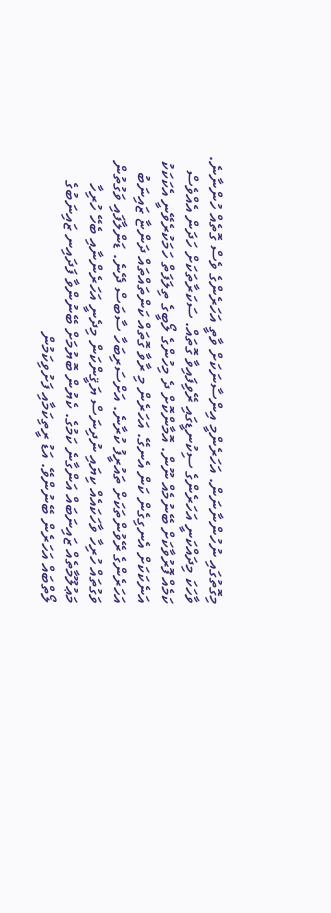މިގޮތުގައި ނުހުންނާނަން. އަހަރެންމީ އިންސާނަކަށް ވާތީ އަހަރެންގެ ވެސް ގޮތެއް ހުންނާނެ. ވާހަކަ މިދައްކަނީ އަހަރެންގެ ސިކުނޑީގައި ރޭވިފައިވާ ގޮތައް. ސަކަރާތަކަށް ހަދަން އެއްވެސް ކަމެއް ފޮރުވާކަށް ބޭނުމެއް ނޫން. އޮމާންކޮށް ދެ މިހުންގެ ލޯބީގެ ތިލަފަތް ހަމަކުރެވޭނީ އެކަކަކު އަނެކަކަށް އެނގިގެން ކަން އެނގޭ. އަހަރެން މި ރާވާ ގޮތައް ކަންތައްތައް ދަންޏާ ޒައިނަބު އަހަރެންގެ ރޭވުންތަކަށް ތައުރީފު ކުރާނެ. އަށްސަރިބަހާ ސާބަސް ދޭނެ. ޑަންލާފައި ވަގުތުން ވަގުތައް ހުރިހާ ވާހަކައެއް ކިޔައި ނުދިނަސް ޔަޤީންކަން މިދެނީ އަހަރެންނާއި ބެހޭ ހުރިހާ މަޢުލޫމާތެއް ޒައިނަބައް އަންގާނެ ކަމުގެ. ކެޔުން ބޮޔުމަށް ބޭނުންވާ ފަދައިނ ޒައިނަބުގެ ލޯތްބައް އަހަރެން ބޭނުންވޭ. އަޑު ރީތިކަމާއި ފަށުވިކަމުން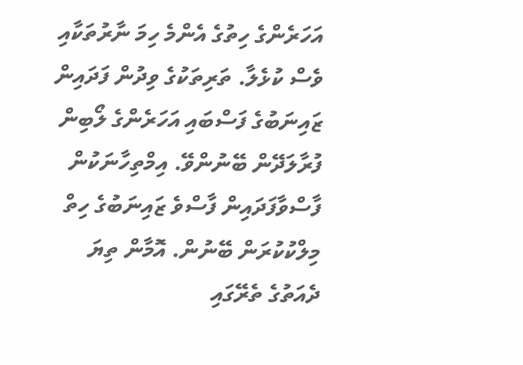އަހަރެންގެ ހިތުގެ އެންމެ ހިމަ ނާރުތަކާއި ވެސް ކުޅެލާ. ތަރިތަކުގެ ވިދުން ފަދައިން ޒައިނަބުގެ ފަސްބައި އަހަރެންގެ ލޯބިން ފުރާލަދޭން ބޭނުންވޭ. އިމްތިހާނަކުން ފާސްވާފަދައިން ފާސްވެ ޒައިނަބުގެ ހިތް މިލްކުކުރަން ބޭނުން. އޮމާން ތިޔަ ދެއަތުގެ ތެރޭގައި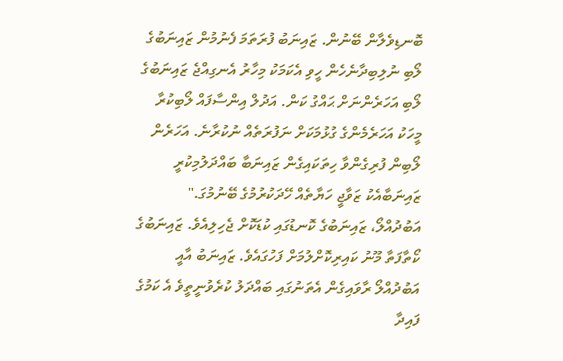ބޮނޑިވެލާން ބޭނުން. ޒައިނަބު ފުރަތަމަ ފެނުމުން ޒައިނަބުގެ ލޯބި ނުލިބިދާނެހެން ހީވި އެކަމަކު މިހާރު އެނގިއްޖެ ޒައިނަބުގެ ލޯބި އަހަރެންނަށް ޙައްގު ކަން. އަދުލް އިންސާފައް ލޯބިކުރާ މީހަކު އަހަރެމެންގެ ގުޅުމަކަށް ނަފުރަތެއް ނުކުރާނެ. އަހަރެން ލޯބިން ފުރިގެންވާ ހިތަކައިގެން ޒައިނަބާ ބައްދަލުމިކުރީ ޒައިނަބާއެކު ޒަވާޖީ ހަޔާތެއް ހޭދަކުރުމުގެ ބޭނުމުގަ." އަބުދުއްލޯ، ޒައިނަބުގެ ކޮނޑުގައި ކުޑަކޮށް ޖެހިލިއެވެ. ޒައިނަބުގެ ކޯތާފަތާ މޫނު ކައިރިކޮށްލުމަށް ފަހުގައެވެ. ޒައިނަބު އާއީ އަބުދުއްލޯ ރާވައިގެން އެތަނުގައި ބައްދަލު ކުރެވުނީތީވެ އެ ކަމުގެ ފައިދާ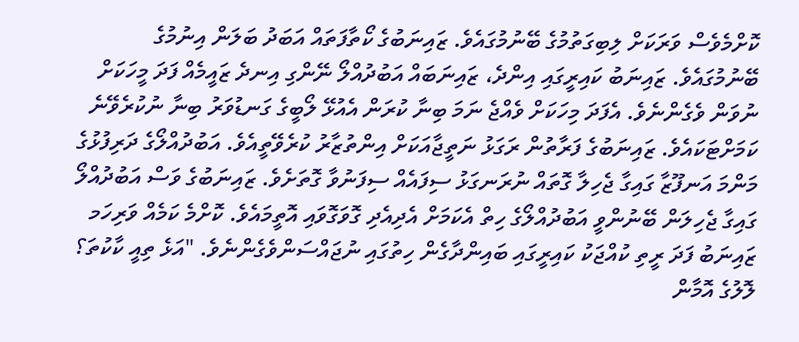ކޮށްމެވެސް ވަރަކަށް ލިބިގަތުމުގެ ބޭނުމުގައެވެ. ޒައިނަބުގެ ކޯތާފަތައް އަބަދު ބަލަން އިނުމުގެ ބޭނުމުގައެވެ. ޒައިނަބު ކައިރީގައި އިންދެ، ޒައިނަބައް އަބުދުއްލޯ ނޭންގި އިނދެ ޒައީމެއް ފަދަ މީހަކަށް ނުވަން ވެގެންނެވެ. އެފަދަ މިހަކަށް ވެއްޖެ ނަމަ ބިނާ ކުރަން އެއުޅޭ ލޯބީގެ ގަނޑުވަރު ބިނާ ނުކުރެވޭނެ ކަމަށްޓަކައެވެ. ޒައިނަބުގެ ފަރާތުން ރަގަޅު ނަތީޖާއަކަށް އިންތުޒާރު ކުރެވޭތީއެވެ. އަބުދުއްލޯގެ ދަރިފުޅުގެ މަންމަ އަނފޫޒާ ގައިގާ ޖެހިލާ ގޮތައް ނުރަނގަޅު ސިފައެއް ސިފަނުވާ ގޮތަށެވެ. ޒައިނަބުގެ ވަސް އަބުދުއްލޯ ގައިގާ ޖެހިލަން ބޭނުންވީ އަބުދުއްލޯގެ ހިތް އެކަމަށް އެދިއެދި ގޮވަގޮވައި އޮތީމައެވެ. ކޮށްމެ ކަމެއް ވަރިހަމ ޒައިނަބު ފަދަ ރީތި ކުއްޖަކު ކައިރީގައި ބައިންދާގެން ހިތުގައި ނުޖައްސަންވެގެންނެވެ. "އަޅެ ތިއީ ކާކުތަ؟ ލޮލުގެ އޮމާން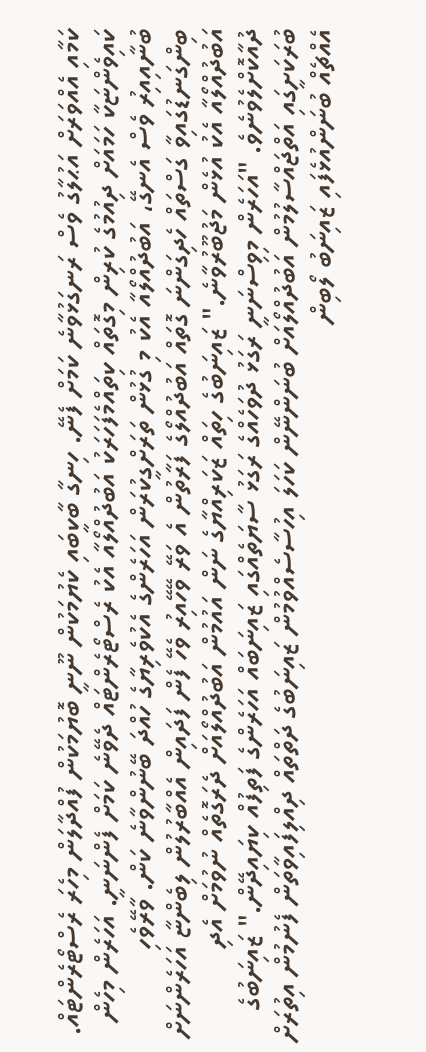ކަމާއި އެއްވަރަށް އަޙުލާގު ވެސް ރަނގަޅުވާނެ ކަމަށް ފެނޭ. ހިނގާ ބާކީބައި ކެޔުމަކުން ނޫނީ ބޮޔުމަކުން ފުއްދާލަން މިހެރަ ރެސްޓޯރެންޓައް. ކައިވެންޏަކާ ހަމައަށް ދިއުމުގެ ކުރިން މިގޮތައް ކިތައްމެފަހަރަކު އަބުދުއްލޯއާ އެކު ރެސްޓޯރެންޓައް ދެވޭނެ ކަމަށް ފެންނަނީ. އަހަރެން މިހެން ބުނާއިއިރު ވެސް އެނގޭ، އަބުދުއްލޯއާ އެކު މި ގުޅުން ތަރަށްގީކުރަން އަހަރެންގެ އެކުވެރިޔާގެ ހުއްދަ ބޭނުންވާނެ ކަން. ވާރޭވެހި ބިންގަނޑުގައިވާ ގަސްތައް ހެދިގަންނަ ގޮތައް އަބުދުއްލޯގެ ފަރާތުން އެ ވަރޭ ވޭހޭއިރު ވެހޭ ފެން ފަދައިން އެއްބާރުލުން ލިބެންޏާ އަހަރެންނަށް އަބުދުއްލޯއާ އެކު އުޅެން މަޖުބޫރުވާނެ." ޒައިނަބުގެ ހިތައް ޒަކަރިއްޔާގެ ނަން އައުމުން އަބުދުއްލޯއަށް ދެރަގޮތެއް ނުވުމަށް އެދި ދުއާކޮށްލެވުނެވެ. "އަހަރެން މިވިސްނަނީ ރަގަޅު ދުވަހެއްގެ ރަގަޅު ސާޔަތެއްގައި ޒައިނަބައް އަހަރެންގެ ފަތިފުއް ކިޔައިދޭން." ޒައިނަބުގެ ބުރަކަށީގައި އަތްޖައްސާލުމުން އަބުދުއްލޯއަށް ބުނަންނޭން ކަހަލަ އިހުސާސެއްވުމުން ޒައިނަބުގެ ދަތްތައް ދިއްލިފައިވާތަން ފެނުމުން އިތުރަށް އެއްޗެއް ބުނަންއުޅެފައި ޒައިނަބު ލޯބިން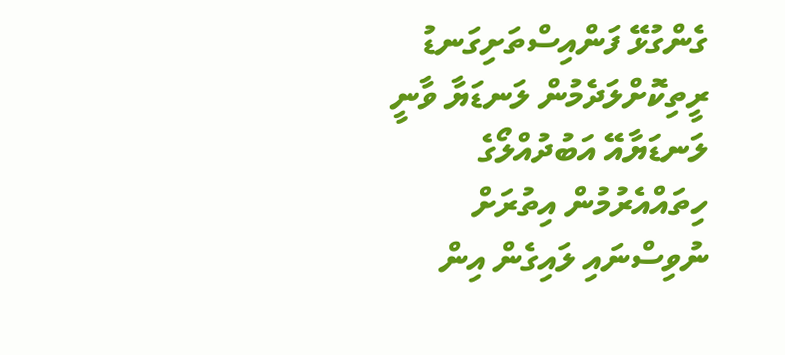ގެންގުޅޭ ފަންއިސްތަށިގަނޑު ރީތިކޮށްލަދެމުން ލަނޑަޔާ ވާނީ ލަނޑަޔާއޭ އަބުދުއްލޯގެ ހިތައްއެރުމުން އިތުރަށް ނުވިސްނައި ލައިގެން އިން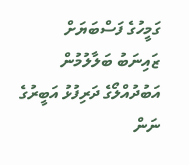ގަމީހުގެ ފަސްބަޔަށް ޒައިނަބު ބަލާލުމުން އަބުދުއްލޯގެ ދަރިފުޅު އަބީރުގެ ނަން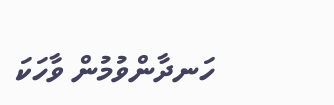ހަނދާންވުމުން ވާހަކަ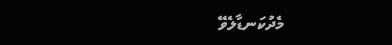މެދުކަނޑާލެވޭ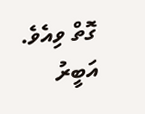ގޮތް ވިއެވެ. އަބީރު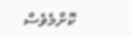ކޮށްމެވެސް